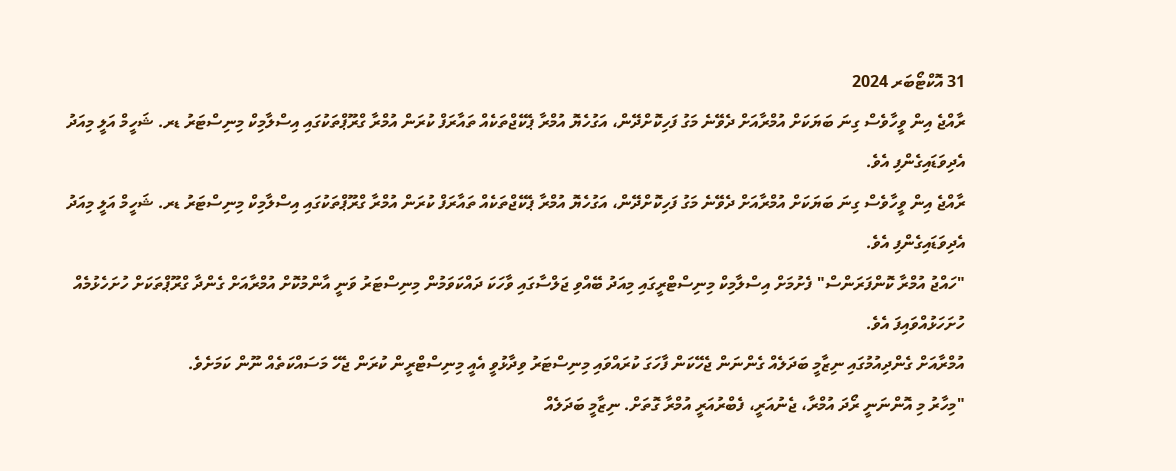31 އޮކްޓޯބަރ 2024
ރާއްޖެ އިން ވީހާވެސް ގިނަ ބަޔަކަށް އުމްރާއަށް ދެވޭނެ މަގު ފަހިކޮށްދޭން، އަގުހެޔޮ އުމްރާ ޕެކޭޖްތަކެއް ތައާރަފް ކުރަން އުމްރާ ގްރޫޕްތަކުގައި އިސްލާމިކް މިނިސްޓަރު ޑރ. ޝަހީމް އަލީ މިއަދު އެދިވަޑައިގެންފި އެވެ.
ރާއްޖެ އިން ވީހާވެސް ގިނަ ބަޔަކަށް އުމްރާއަށް ދެވޭނެ މަގު ފަހިކޮށްދޭން، އަގުހެޔޮ އުމްރާ ޕެކޭޖްތަކެއް ތައާރަފް ކުރަން އުމްރާ ގްރޫޕްތަކުގައި އިސްލާމިކް މިނިސްޓަރު ޑރ. ޝަހީމް އަލީ މިއަދު އެދިވަޑައިގެންފި އެވެ.
"ހައްޖު އުމްރާ ކޮންފަރަންސް" ފެށުމަށް އިސްލާމިކް މިނިސްޓްރީގައި މިއަދު ބޭއްވި ޖަލްސާގައި ވާހަކަ ދައްކަވަމުން މިނިސްޓަރު ވަނީ އާންމުކޮށް އުމްރާއަށް ގެންދާ ގްރޫޕްތަކަށް ހުށަހެޅުމެއް ހުށަހަޅުއްވައިފަ އެވެ.
އުމްރާއަށް ގެންދިއުމުގައި ނިޒާމީ ބަދަލެއް ގެންނަން ޖެހޭކަން ފާހަގަ ކުރައްވައި މިނިސްޓަރު ވިދާޅުވީ އެއީ މިނިސްޓްރީން ކުރަން ޖެހޭ މަސައްކަތެއް ނޫން ކަމަށެވެ.
"މިހާރު މި އޮންނަނީ ރޯދަ އުމްރާ، ޖެނުއަރީ، ފެބްރުއަރީ އުމްރާ ގޮތަށް. ނިޒާމީ ބަދަލެއް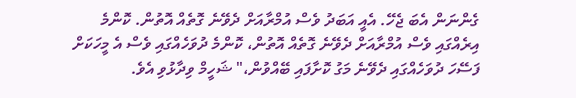ގެންނަން އެބަ ޖެހޭ. އެއީ އަބަދު ވެސް އުމްރާއަށް ދެވޭނެ ގޮތެއް އޮތުން. ކޮންމެ އިރެއްގައި ވެސް އުމްރާއަށް ދެވޭނެ ގޮތެއް އޮތުން، ކޮންމެ ދުވަހެއްގައި ވެސް އެ މީހަކަށް ފަސޭހަ ދުވަހެއްގައި ދެވޭނެ މަގު ކޮށާފައި ބޭއްވުން،" ޝަހީމް ވިދާޅުވި އެވެ.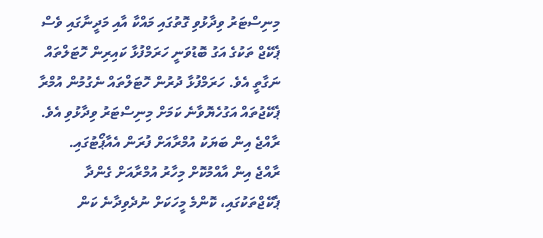މިނިސްޓަރު ވިދާޅުވި ގޮތުގައި މައްކާ އާއި މަދީނާގައި ވެސް ޕެކޭޖް ތަކުގެ އަގު ބޮޑުވަނީ ހަރަމްފުޅާ ކައިރިން ހޮޓަލްތައް ނަގާތީ އެވެ. ހަރަމްފުޅާ ދުރުން ހޮޓަލްތައް ނެގުމުން އުމްރާ ޕެކޭޖުތައް އަގުހެޔޮވާނެ ކަމަށް މިނިސްޓަރު ވިދާޅުވި އެވެ.
ރާއްޖެ އިން ބަޔަކު އުމްރާއަށް ފުރަން އެއާޕޯޓުގައި.
ރާއްޖެ އިން އާއްމުކޮށް މިހާރު އުމްރާއަށް ގެންދާ ޕެކޭޖްތަކުގައި، ކޮންމެ މީހަކަށް ނުދެވިދާނެ ކަން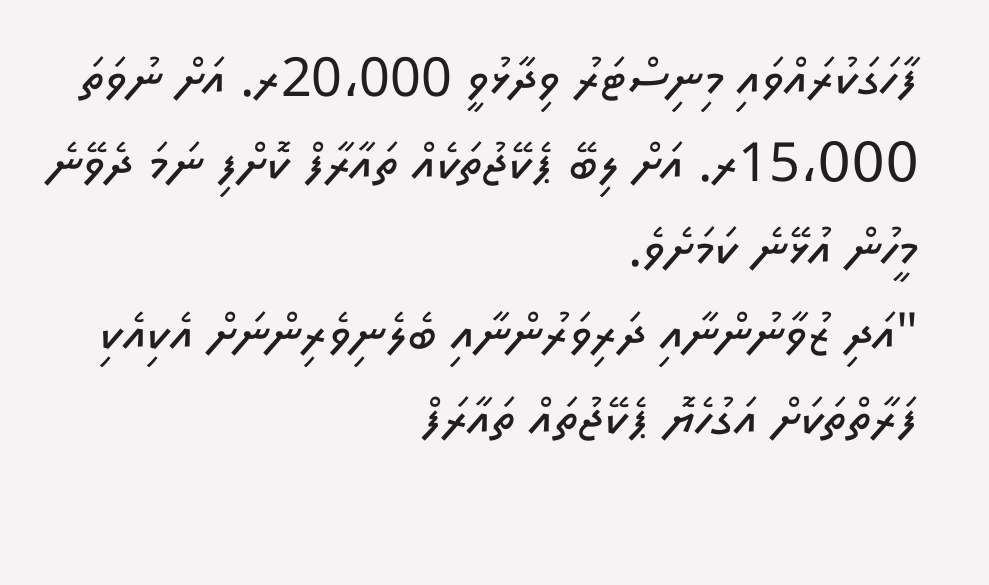ފާހަގަކުރައްވައި މިނިސްޓަރު ވިދާޅުވީ 20،000ރ. އަށް ނުވަތަ 15،000ރ. އަށް ލިބޭ ޕެކޭޖުތަކެއް ތައާރާފް ކޮށްފި ނަމަ ދެވޭނެ މީހުން އުޅޭނެ ކަމަށެވެ.
"އަދި ޒުވާނުންނާއި ދަރިވަރުންނާއި ބެލެނިވެރިންނަށް އެކިއެކި ފަރާތްތަކަށް އަގުހެޔޮ ޕެކޭޖުތައް ތައާރަފް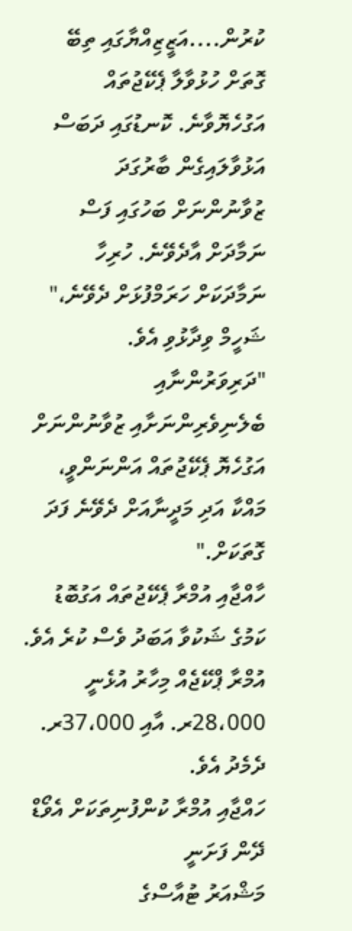ކުރުން....އަޒީޒިއްޔާގައި ތިބޭ ގޮތަށް ހުޅުވާލާ ޕެކޭޖުތައް އަގުހެޔޮވާނެ. ކޮނޑުގައި ދަބަސް އަޅުވާލައިގެން ބާރުގަދަ ޒުވާނުންނަށް ބަހުގައި ފަސް ނަމާދަށް އާދެވޭނެ. ހުރިހާ ނަމާދަކަށް ހަރަމްފުޅަށް ދެވޭނެ،" ޝަހީމް ވިދާޅުވި އެވެ.
"ދަރިވަރުންނާއި ބެލެނިވެރިންނަށާއި ޒުވާނުންނަށް އަގުހެޔޮ ޕެކޭޖުތައް އަންނަންވީ، މައްކާ އަދި މަދީނާއަށް ދެވޭނެ ފަދަ ގޮތަކަށް."
ހާއްޖާއި އުމްރާ ޕެކޭޖުތައް އަގުބޮޑު ކަމުގެ ޝަކުވާ އަބަދު ވެސް ކުރެ އެވެ. އުމްރާ ޕްކޭޖެއް މިހާރު އުޅެނީ 28،000ރ. އާއި 37،000ރ. ދެމެދު އެވެ.
ހައްޖާއި އުމްރާ ކުންފުނިތަކަށް އެވޯޑް ދޭން ފަށަނީ
މަޝްއަރު ޓުއާސްގެ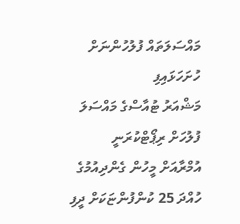މައްސަލަތައް ފުލުހުންނަށް ހުށަހަޅައިފި
މަޝްއަރު ޓުއާސްގެ މައްސަލަ ފުލުހަށް ރިޕޯޓްކުރަނީ
އުމްރާއަށް މީހުން ގެންދިއުމުގެ ހުއްދަ 25 ކުންފުންޏަކަށް ދީފި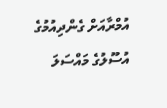އުމްރާއަށް ގެންދިއުމުގެ އުސޫލުގެ މައްސަލަ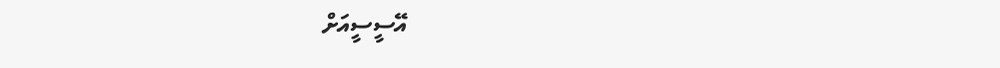އޭސީސީއަށް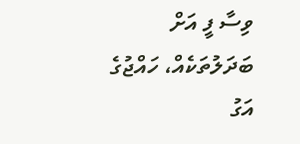ވިސާ ފީ އަށް ބަދަލުތަކެއް، ހައްޖުގެ އަގު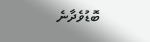ބޮޑުވެދާނެ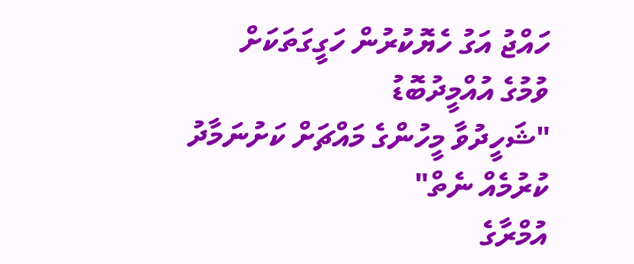ހައްޖު އަގު ހެޔޮކުރުން ހަގީގަތަކަށް ވުމުގެ އުއްމީދުބޮޑު
"ޝަހީދުވާ މީހުންގެ މައްޗަށް ކަށުނަމާދު ކުރުމެއް ނެތް"
އުމްރާގެ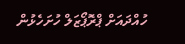ހުއްދައަށް ޕްރޮޕޯޒަލް ހުށަހެޅުން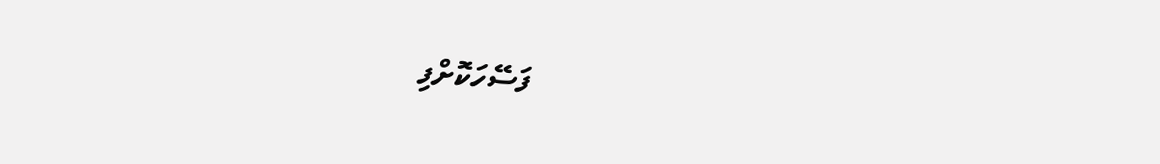ފަސޭހަކޮށްފި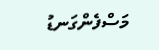މަސްފެންގަނޑު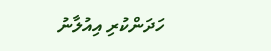ހަދަންކުރި އިއުލާނު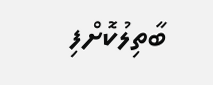ބާތިލުކޮށްފި